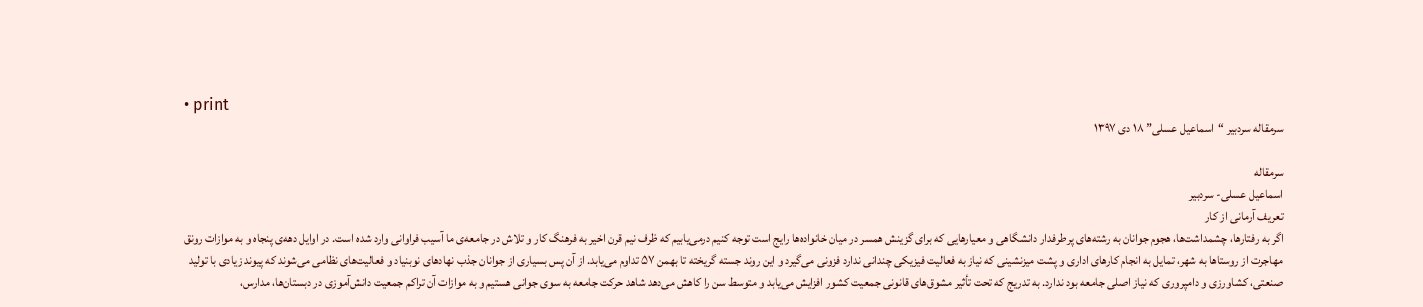• print
سرمقاله سردبیر “اسماعیل عسلی” ۱۸ دی ۱۳۹۷

سرمقاله
اسماعیل عسلی- سردبیر
تعریف آرمانی از کار
اگر به رفتارها، چشمداشت‌ها، هجوم جوانان به رشته‌های پرطرفدار دانشگاهی و معیارهایی که برای گزینش همسر در میان خانواده‌ها رایج است توجه کنیم درمی‌یابیم که ظرف نیم قرن اخیر به فرهنگ کار و تلاش در جامعه‌ی ما آسیب فراوانی وارد شده است. در اوایل دهه‌ی پنجاه و به موازات رونق مهاجرت از روستاها به شهر، تمایل به انجام کارهای اداری و پشت میزنشینی که نیاز به فعالیت فیزیکی چندانی ندارد فزونی می‌گیرد و این روند جسته گریخته تا بهمن ۵۷ تداوم می‌یابد. از آن پس بسیاری از جوانان جذب نهادهای نوبنیاد و فعالیت‌های نظامی می‌شوند که پیوند زیادی با تولید صنعتی، کشاورزی و دامپروری که نیاز اصلی جامعه بود ندارد. به تدریج که تحت تأثیر مشوق‌های قانونی جمعیت کشور افزایش می‌یابد و متوسط سن را کاهش می‌دهد شاهد حرکت جامعه به سوی جوانی هستیم و به موازات آن تراکم جمعیت دانش‌آموزی در دبستان‌ها، مدارس،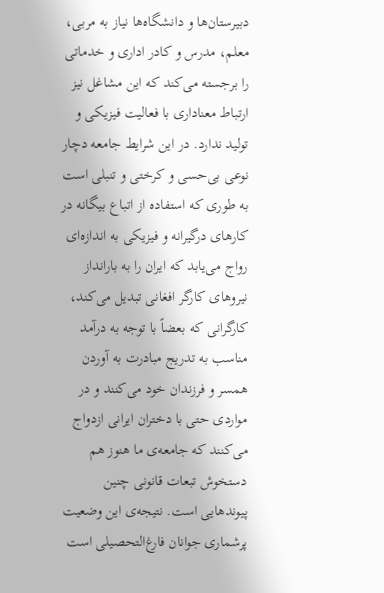دبیرستان‌ها و دانشگاه‌ها نیاز به مربی، معلم، مدرس و کادر اداری و خدماتی را برجسته می‌کند که این مشاغل نیز ارتباط معناداری با فعالیت فیزیکی و تولید ندارد. در این شرایط جامعه دچار نوعی بی‌حسی و کرختی و تنبلی است به طوری که استفاده از اتباع بیگانه در کارهای درگیرانه و فیزیکی به اندازه‌ای رواج می‌یابد که ایران را به بارانداز نیروهای کارگر افغانی تبدیل می‌کند، کارگرانی که بعضاً با توجه به درآمد مناسب به تدریج مبادرت به آوردن همسر و فرزندان خود می‌کنند و در مواردی حتی با دختران ایرانی ازدواج می‌کنند که جامعه‌ی ما هنوز هم دستخوش تبعات قانونی چنین پیوندهایی است. نتیجه‌ی این وضعیت پرشماری جوانان فارغ‌التحصیلی است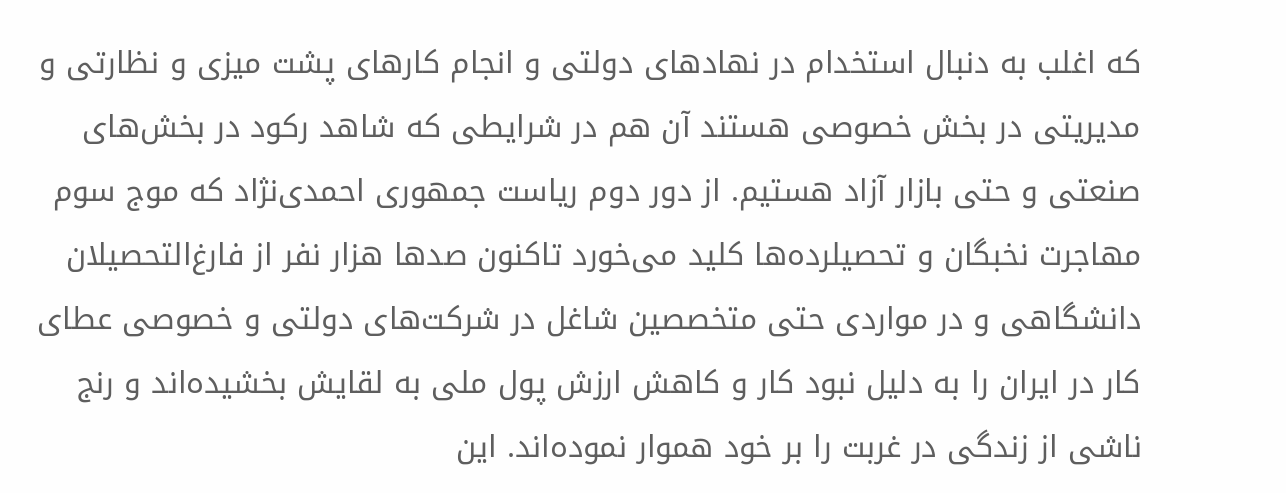که اغلب به دنبال استخدام در نهادهای دولتی و انجام کارهای پشت میزی و نظارتی و مدیریتی در بخش خصوصی هستند آن هم در شرایطی که شاهد رکود در بخش‌های صنعتی و حتی بازار آزاد هستیم. از دور دوم ریاست جمهوری احمدی‌نژاد که موج سوم مهاجرت نخبگان و تحصیلرده‌ها کلید می‌خورد تاکنون صدها هزار نفر از فارغ‌التحصیلان دانشگاهی و در مواردی حتی متخصصین شاغل در شرکت‌های دولتی و خصوصی عطای کار در ایران را به دلیل نبود کار و کاهش ارزش پول ملی به لقایش بخشیده‌اند و رنج ناشی از زندگی در غربت را بر خود هموار نموده‌اند. این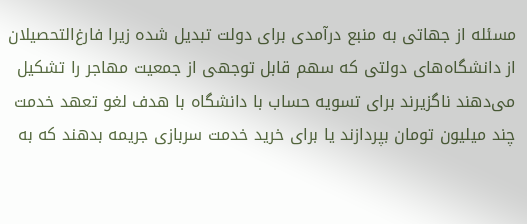مسئله از جهاتی به منبع درآمدی برای دولت تبدیل شده زیرا فارغ‌التحصیلان از دانشگاه‌های دولتی که سهم قابل توجهی از جمعیت مهاجر را تشکیل می‌دهند ناگزیرند برای تسویه حساب با دانشگاه با هدف لغو تعهد خدمت چند میلیون تومان بپردازند یا برای خرید خدمت سربازی جریمه بدهند که به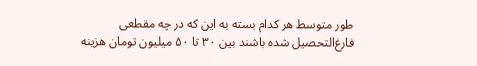طور متوسط هر کدام بسته به این که در چه مقطعی فارغ‌التحصیل شده باشند بین ۳۰ تا ۵۰ میلیون تومان هزینه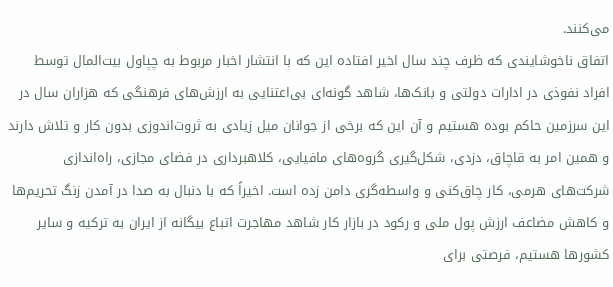می‌کنند.
اتفاق ناخوشایندی که ظرف چند سال اخیر افتاده این که با انتشار اخبار مربوط به چپاول بیت‌المال توسط افراد نفوذی در ادارات دولتی و بانک‌ها، شاهد گونه‌ای بی‌اعتنایی به ارزش‌های فرهنگی که هزاران سال در این سرزمین حاکم بوده هستیم و آن این که برخی از جوانان میل زیادی به ثروت‌اندوزی بدون کار و تلاش دارند و همین امر به قاچاق، دزدی، شکل‌گیری گروه‌های مافیایی، کلاهبرداری در فضای مجازی، راه‌اندازی شرکت‌های هرمی، کار چاق‌کنی و واسطه‌گری دامن زده است. اخیراً که با دنبال به صدا در آمدن زنگ تحریم‌ها و کاهش مضاعف ارزش پول ملی و رکود در بازار کار شاهد مهاجرت اتباع بیگانه از ایران به ترکیه و سایر کشورها هستیم، فرصتی برای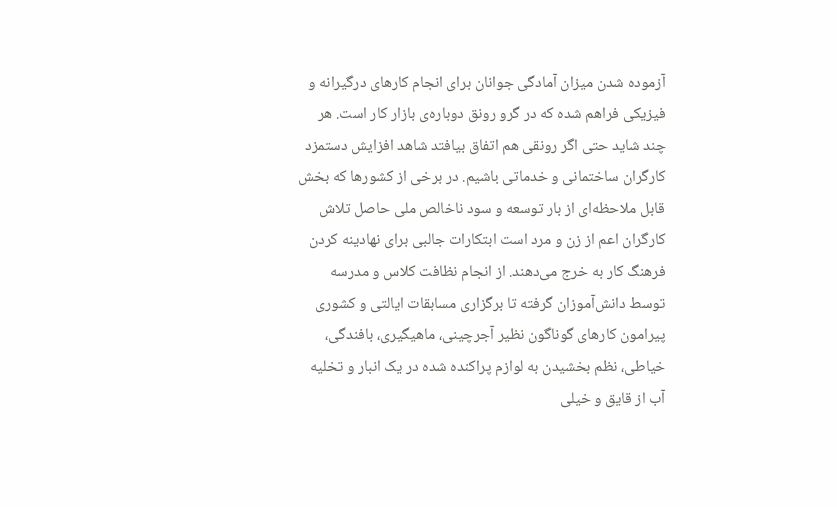آزموده شدن میزان آمادگی جوانان برای انجام کارهای درگیرانه و فیزیکی فراهم شده که در گرو رونق دوباره‌ی بازار کار است. هر چند شاید حتی اگر رونقی هم اتفاق بیافتد شاهد افزایش دستمزد کارگران ساختمانی و خدماتی باشیم. در برخی از کشورها که بخش قابل ملاحظه‌ای از بار توسعه و سود ناخالص ملی حاصل تلاش کارگران اعم از زن و مرد است ابتکارات جالبی برای نهادینه کردن فرهنگ کار به خرج می‌دهند. از انجام نظافت کلاس و مدرسه توسط دانش‌آموزان گرفته تا برگزاری مسابقات ایالتی و کشوری پیرامون کارهای گوناگون نظیر آجرچینی، ماهیگیری، بافندگی، خیاطی، نظم بخشیدن به لوازم پراکنده شده در یک انبار و تخلیه آب از قایق و خیلی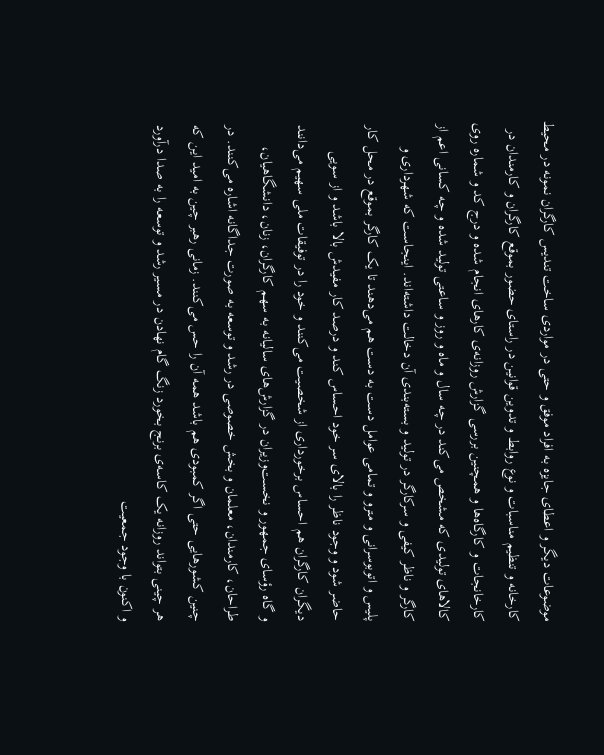موضوعات دیگر و اعطای جایزه به افراد موفق و حتی در مواردی ساخت تندیس کارگران نمونه در محیط کارخانه و تنظیم مناسبات و نوع روابط و تدوین قوانین در راستای حضور بموقع کارگران و کارمندان در کارخانجات و کارگاه‌ها و همچنین بررسی گزارش روزانه‌ی کارهای انجام شده و درج کد و شماره روی کالاهای تولیدی که مشخص می‌کند در چه سال و ماه و روز و ساعتی تولید شده و چه کسانی اعم از کارگر و ناظر کیفی و سرکارگر در تولید و بسته‌بندی آن دخالت داشته‌اند. اینجاست که شهرداری و پلیس و اتوبوسرانی و مترو و تمامی عوامل دست به دست هم می‌دهند تا یک کارگر بموقع در محل کار حاضر شود و وجود ناظر را بالای سر خود احساس کند و درصد کار مفیدش بالا باشد و از سویی دیگران کارگران هم احساس برخورداری از شخصیت می‌کنند و خود را در توفیقات ملی سهیم می‌دانند و گاه رؤسای جمهور و نخست‌وزیران در گزارش‌های سالیانه به سهم کارگران، زنان، دانشگاهیان، طراحان، کارمندان، معلمان و بخش خصوصی در رشد و توسعه به صورت جداگانه اشاره‌ می‌کنند. در چنین کشورهایی حتی اگر کمبودی هم باشد همه آن را حس می‌کنند. زمانی رهبر چین به امید این که هر چینی بتواند روزانه یک کاسه‌ی برنج بخورد زنگ گام نهادن در مسیر رشد و توسعه را به صدا درآورد و اکنون با وجود جمعیت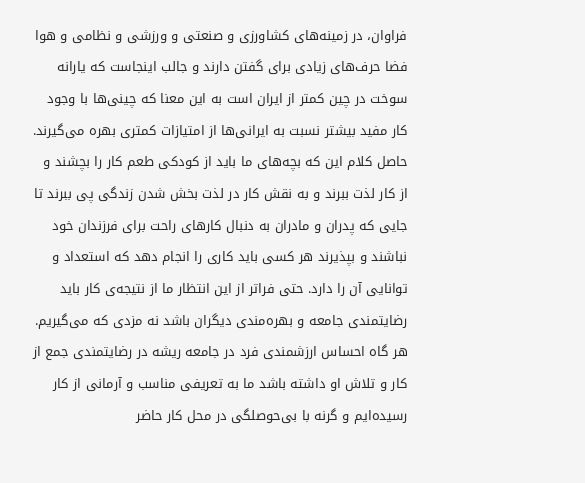فراوان، در زمینه‌های کشاورزی و صنعتی و ورزشی و نظامی و هوا فضا حرف‌های زیادی برای گفتن دارند و جالب اینجاست که یارانه سوخت در چین کمتر از ایران است به این معنا که چینی‌ها با وجود کار مفید بیشتر نسبت به ایرانی‌ها از امتیازات کمتری بهره می‌گیرند. حاصل کلام این که بچه‌های ما باید از کودکی طعم کار را بچشند و از کار لذت ببرند و به نقش کار در لذت بخش شدن زندگی پی ببرند تا جایی که پدران و مادران به دنبال کارهای راحت برای فرزندان خود نباشند و بپذیرند هر کسی باید کاری را انجام دهد که استعداد و توانایی آن را دارد. حتی فراتر از این انتظار ما از نتیجه‌ی کار باید رضایتمندی جامعه و بهره‌مندی دیگران باشد نه مزدی که می‌گیریم. هر گاه احساس ارزشمندی فرد در جامعه ریشه در رضایتمندی جمع از کار و تلاش او داشته باشد ما به تعریفی مناسب و آرمانی از کار رسیده‌ایم و گرنه با بی‌حوصلگی در محل کار حاضر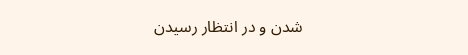شدن و در انتظار رسیدن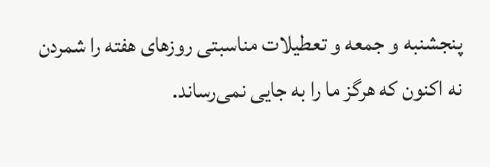پنجشنبه و جمعه و تعطیلات مناسبتی روزهای هفته را شمردن نه اکنون که هرگز ما را به جایی نمی‌رساند.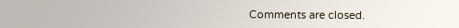Comments are closed.